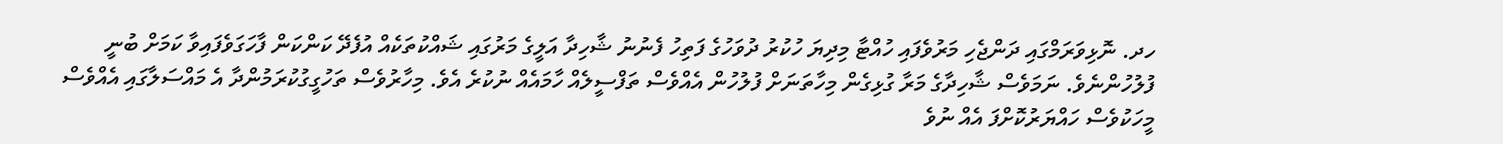ހދ. ނޮޅިވަރަމްގައި ދަންޖެހި މަރުވެފައި ހުއްޓާ މިދިޔަ ހުކުރު ދުވަހުގެ ފަތިހު ފެނުނު ޝާހިދާ އަލީގެ މަރުގައި ޝައްކުތަކެއް އުފެދޭ ކަންކަން ފާހަގަވެފައިވާ ކަމަށް ބުނީ ފުލުހުންނެވެ. ނަމަވެސް ޝާހިދާގެ މަރާ ގުޅިގެން މިހާތަނަށް ފުލުހުން އެއްވެސް ތަފްސީލެއް ހާމައެއް ނުކުރެ އެވެ. މިހާރުވެސް ތަހުގީގުކުރަމުންދާ އެ މައްސަލާގައި އެއްވެސް މީހަކުވެސް ހައްޔަރުކޮށްފަ އެއް ނުވެ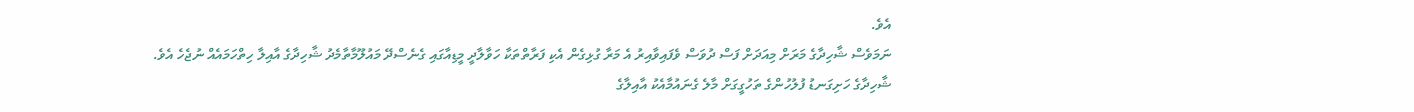އެވެ.
ނަމަވެސް ޝާހިދާގެ މަރަށް މިއަދަށް ފަސް ދުވަސް ވެފައިވާއިރު އެ މަރާ ގުޅިގެން އެކި ފަރާތްތަކާ ހަވާލާދީ މީޑިއާގައި ގެނެސްދޭ މައުލޫމާތާމެދު ޝާހިދާގެ އާއިލާ ހިތްހަމައެއް ނުޖެހެ އެވެ.
ޝާހިދާގެ ހަށިގަނޑު ފުލުހުންގެ ތަހުގީގަށް މާލެ ގެނައުމާއެކު އާއިލާގެ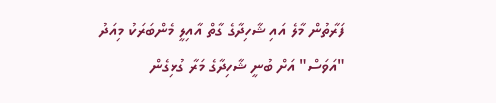ފަރާތުން މާލެ އައި ޝާހިދާގެ ގާތް އާއިލީ މެންބަރަކު މިއަދު "އަވަސް" އަށް ބުނީ ޝާހިދާގެ މަރާ ގުޅިގެން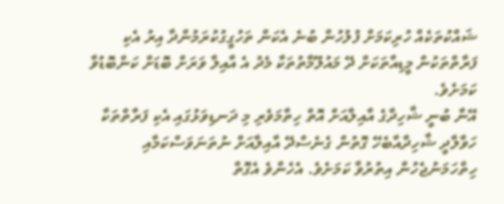ޝައްކުތަކެއް ހުރިކަމަށް ފުލުހުން ބުނެ އެކަން ތަހުގީގުކުރަމުންދާ އިރު އެކި ފަރާތްތަކުން މީޑިއާތަކަށް ދޭ މައުލޫމާތުތަކާ މެދު އެ އާއިލާ ވަރަށް ބޮޑަށް ކަންބޮޑުވާ ކަމަށެވެ.
އޭނާ ބުނީ ޝާހިދާގެ އާއިލާއަށް އޮތް ހިތާމަވެރި މި ދަނޑިވަޅުގައި އެކި ފަރާތްތަކާ ހަވާލާދީ ޝާހިދާއާބެހޭ ގޮތުން ގެނެސްދޭ އާއިލާއަށް ނުތަނަވަސްކަމާއި ހިތްހަމަނުޖެހުން އިތުރުވާ ކަމަށެވެ. އެހެންވެ އެގޮތް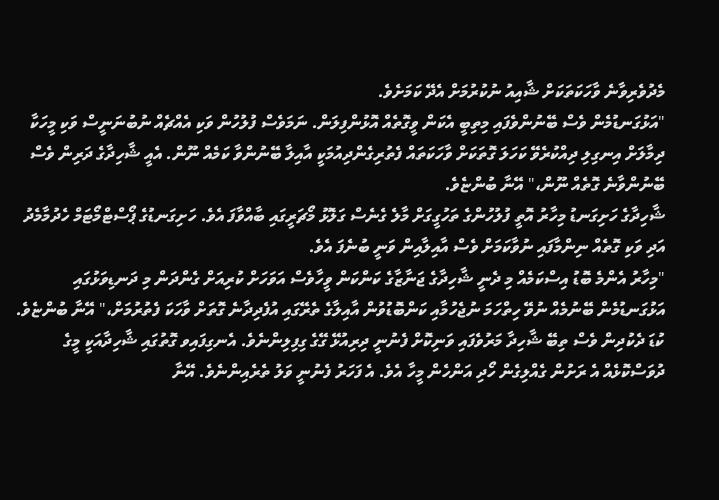މެދުވެރިވާނެ ވާހަކަތަކަށް ޝާއިއު ނުކުރުމަށް އެދޭ ކަމަށެވެ.
"އަޅުގަނޑުމެން ވެސް ބޭނުންވެފައި މިތިބީ އެކަން ވީގޮތެއް އޮޅުންފިލަން. ނަމަވެސް ފުލުހުން ވަކި އެއްޗެއް ނުބުނަނީސް ވަކި މީހަކާ ދިމާލަށް އިނގިލި ދިއްކުރެވޭ ކަހަލަ ގޮތަކަށް ވާހަކަތައް ފެތުރިގެންދިއުމަކީ އާއިލާ ބޭނުންވާ ކަމެއް ނޫން. އެއީ ޝާހިދާގެ ދަރިން ވެސް ބޭނުންވާނެ ގޮތެއް ނޫން،" އޭނާ ބުންޏެވެ.
ޝާހިދާގެ ހަށިގަނޑު މިހާރު އޮތީ ފުލުހުންގެ ތަހުގީގަށް މާލެ ގެނެސް ގަލޮޅު މޯޗަރީގައި ބާއްވާފަ އެވެ. ހަށިގަނޑުގެ ޕޯސްޓްމޯޓަމް ހެދުމާމެދު އަދި ވަކި ގޮތެއް ނިންމާފައި ނުވާކަމަށް ވެސް އާއިލާއިން ވަނީ ބުނެފަ އެވެ.
"މިހާރު އެންމެ ބޮޑު އިސްކަމެއް މި ދެނީ ޝާހިދާގެ ޖަނާޒާގެ ކަންކަން ވީހާވެސް އަވަހަށް ކުރިއަށް ގެންދަން މި ދަނޑިވަޅުގައި އަޅުގަނޑުމެން ބޭނުމެއް ނުވޭ ހިތްހަމަ ނުޖެހުމާއި ކަންބޮޑުވުން އާއިލާގެ ތެރޭގައި އުފެދިދާނެ ގޮތަށް ވާހަކަ ފެތުރުމަށް،" އޭނާ ބުންޏެވެ.
ކުޑަ ދެކުދިން ވެސް ތިބޭ ޝާހިދާ މަރުވެފައި ވަނިކޮށް ފެނުނީ ދިރިއުޅޭ ގޭގެ ގިފިލިންނެވެ. އެނގިފައިވ ގޮތުގައި ޝާހިދާއަކީ މީގެ ދުވަސްކޮޅެއް އެ ރަށުން ގެއްލިގެން ހޯދި އަންހެން މީހާ އެވެ. އެ ފަހަރު ފެނުނީ ވަލު ތެރެއިންނެވެ. އޭނާ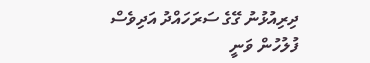ދިރިއުޅުނު ގޭގެ ސަރަހައްދު އަދިވެސް ފުލުހުން ވަނީ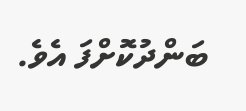ބަންދުކޮށްފަ އެވެ.